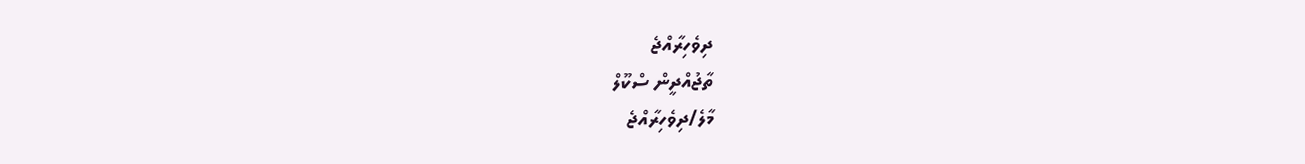ދިވެހިރާއްޖެ
ތާޖުއްދީން ސްކޫލް
މާލެ/ދިވެހިރާއްޖެ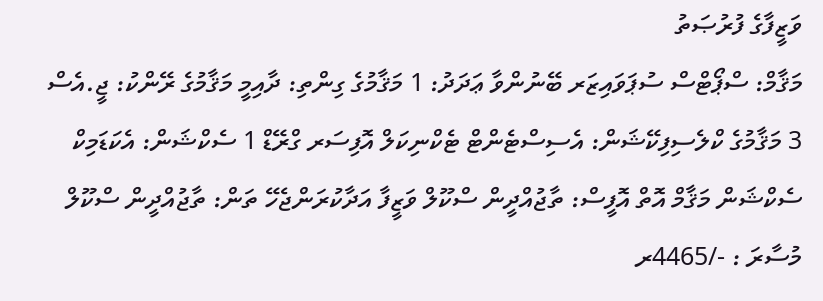ވަޒީފާގެ ފުރުޞަތު
މަޤާމް: ސްޕޯޓްސް ސުޕަވައިޒަރ ބޭނުންވާ ޢަދަދު: 1 މަޤާމުގެ ގިންތި: ދާއިމީ މަޤާމުގެ ރޭންކު: ޖީ.އެސް 3 މަޤާމުގެ ކްލެސިފިކޭޝަން: އެސިސްޓެންޓް ޓެކްނިކަލް އޮފިސަރ ގްރޭޑް 1 ސެކްޝަން: އެކަޑަމިކް ސެކްޝަން މަޤާމް އޮތް އޮފީސް: ތާޖުއްދީން ސްކޫލް ވަޒީފާ އަދާކުރަންޖެހޭ ތަން: ތާޖުއްދީން ސްކޫލް މުސާރަ : -/4465ރ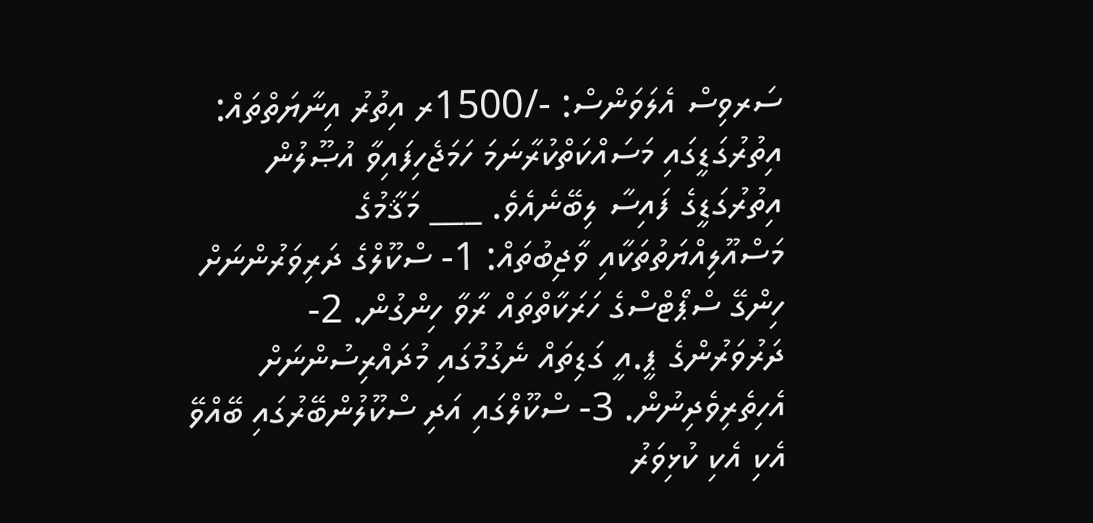ސަރވިސް އެލަވަންސް: -/1500ރ އިތުރު އިނާޔަތްތައް: އިތުރުގަޑީގައި މަސައްކަތްކުރާނަމަ ހަމަޖެހިފައިވާ އުޞޫލުން އިތުރުގަޑީގެ ފައިސާ ލިބޭނެއެވެ. ___ މަޤާމުގެ މަސްއޫލިއްޔަތުތަކާއި ވާޖިބުތައް: 1- ސްކޫލްގެ ދަރިވަރުންނަށް ހިންގޭ ސްޕޯޓްސްގެ ހަރަކާތްތައް ރާވާ ހިންގުން. 2- ދަރުވަރުންގެ ޕީ.އީ ގަޑިތައް ނެގުމުގައި މުދައްރިސުންނަށް އެހިތެރިވެދިނުން. 3- ސްކޫލްގައި އަދި ސްކޫލުންބޭރުގައި ބޭއްވޭ އެކި އެކި ކުޅިވަރު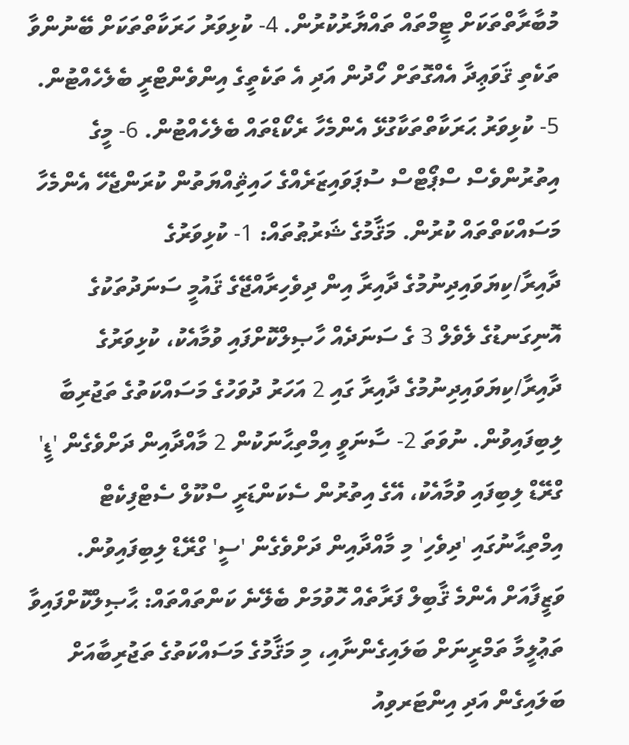މުބާރާތްތަކަށް ޓީމްތައް ތައްޔާރުކުރުން. 4- ކުޅިވަރު ހަރަކާތްތަކަށް ބޭނުންވާ ތަކެތި ޤަވަޢިދާ އެއްގޮތަށް ހޯދުން އަދި އެ ތަކެތީގެ އިންވެންޓްރީ ބެލެހެއްޓުން. 5- ކުޅިވަރު ޙަރަކާތްތަކާގުޅޭ އެންމެހާ ރެކޯޑްތައް ބެލެހެއްޓުން. 6- މީގެ އިތުރުންވެސް ސްޕޯޓްސް ސުޕަވައިޒަރެއްގެ ހައިޘިއްޔަތުން ކުރަންޖެހޭ އެންމެހާ މަސައްކަތްތައް ކުރުން. މަޤާމުގެ ޝަރުޠުތައް: 1- ކުޅިވަރުގެ ދާއިރާ/ކިޔަވައިދިނުމުގެ ދާއިރާ އިން ދިވެހިރާއްޖޭގެ ޤައުމީ ސަނަދުތަކުގެ އޮނިގަނޑުގެ ލެވެލް 3 ގެ ސަނަދެއް ހާޞިލްކޮށްފައި ވުމާއެކު، ކުޅިވަރުގެ ދާއިރާ/ކިޔަވައިދިނުމުގެ ދާއިރާ ގައި 2 އަހަރު ދުވަހުގެ މަސައްކަތުގެ ތަޖުރިބާ ލިބިފައިވުން. ނުވަތަ 2- ސާނަވީ އިމްތިޙާނަކުން 2 މާއްދާއިން ދަށްވެގެން 'ޑީ' ގްރޭޑް ލިބިފައި ވުމާއެކު، އޭގެ އިތުރުން ސެކަންޑަރީ ސްކޫލް ސެޓްފިކެޓް އިމްތިޙާނުގައި 'ދިވެހި' މި މާއްދާއިން ދަށްވެގެން 'ސީ' ގްރޭޑް ލިބިފައިވުން.
ވަޒީފާއަށް އެންމެ ޤާބިލް ފަރާތެއް ހޮވުމަށް ބެލޭނެ ކަންތައްތައް: ޙާޞިލްކޮށްފައިވާ ތަޢުލީމާ ތަމްރީނަށް ބަލައިގެންނާއި، މި މަޤާމުގެ މަސައްކަތުގެ ތަޖުރިބާއަށް ބަލައިގެން އަދި އިންޓަރވިއު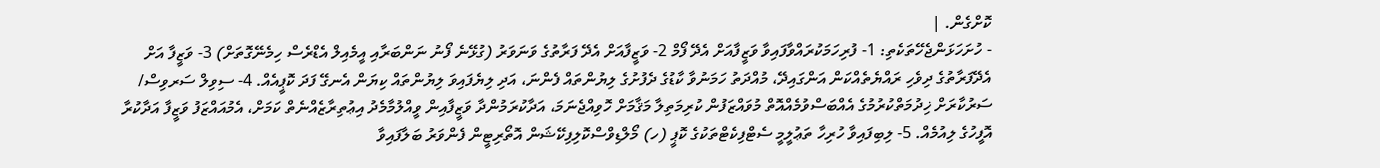ކޮށްގެން. |
- ހުށަހަޅަންޖެހޭތަކެތި: 1- ފުރިހަމަކުރައްވާފައިވާ ވަޒީފާއަށް އެދޭ ފޯމް 2- ވަޒީފާއަށް އެދޭ ފަރާތުގެ ވަނަވަރު (ގުޅޭނެ ފޯނު ނަންބަރާއި އީމެއިލް އެޑްރެސް ހިމެނޭގޮތަށް) 3- ވަޒީފާ އަށް އެދޭފަރާތުގެ ދިވެހި ރައްޔެތެއްކަން އަންގައިދޭ، މުއްދަތު ހަމަނުވާ ކާޑުގެ ދެފުށުގެ ލިޔުންތައް ފެންނަ، އަދި ލިޔެފައިވަ ލިޔުންތައް ކިޔަން އެނގޭ ފަދަ ކޮޕީއެއް. 4- ސިވިލް ސަރވިސް/ ސަރުކާރަށް ޚިދުމަތްކުރުމުގެ އެއްބަސްވުމެއްއޮތް މުވައްޒަފުން ކުރިމަތިލާ މަޤާމަށް ހޮވިއްޖެނަމަ، އަދާކުރަމުންދާ ވަޒީފާއިން ވީއްލުމާމެދު އިޢުތިރާޒެއްނެތް ކަމަށް، އެމުއައްޒަފު ވަޒީފާ އަދާކުރާ އޮފީހުގެ ލިއުމެއް. 5- ލިބިފައިވާ ހުރިހާ ތަޢުލީމީ ސެޓްފިކެޓްތަކުގެ ކޮޕީ (ހ) މޯލްޑިވްސްކޮލިފިކޭޝަން އޮތޯރިޓީން ފެންވަރު ބަލާފައިވާ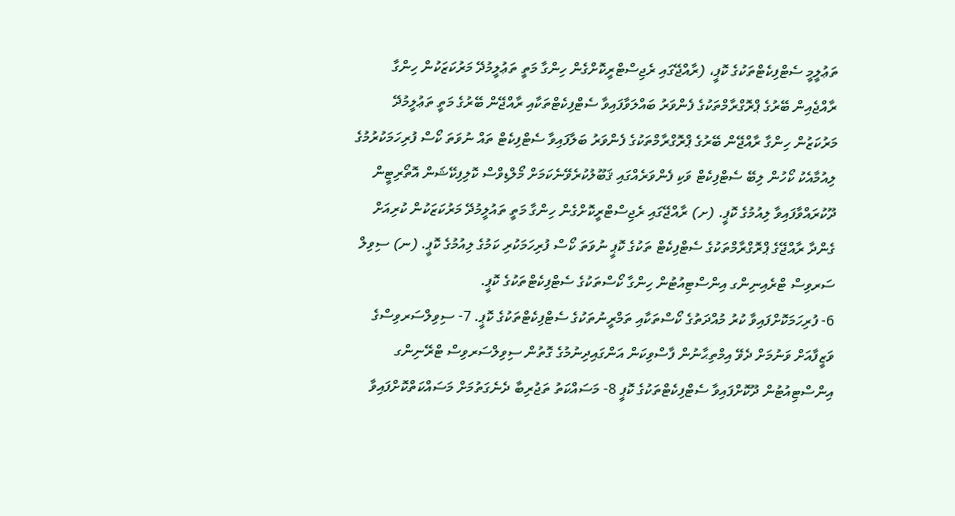ތަޢުލީމީ ސެޓްފިކެޓްތަކުގެ ކޮޕީ، (ރާއްޖޭގައި ރެޖިސްޓްރީކޮށްގެން ހިންގާ މަތީ ތަޢުލީމުދޭ މަރުކަޒަކުން ހިންގާ ރާއްޖެއިން ބޭރުގެ ޕްރޮގްރާމްތަކުގެ ފެންވަރު ބައްލަވާފައިވާ ސެޓްފިކެޓްތަކާއި ރާއްޖޭން ބޭރުގެ މަތީ ތަޢުލީމުދޭ މަރުކަޒުން ހިންގާ ރާއްޖޭން ބޭރުގެ ޕްރޮގްރާމްތަކުގެ ފެންވަރު ބަލާފައިވާ ސެޓްފިކެޓް ތައް ނުވަތަ ކޯސް ފުރިހަމަކުރުމުގެ ލިއުމާއެކު ކޯހުން ލިބޭ ސެޓްފިކެޓް ވަކި ފެންވަރެއްގައި ޤަބޫލުކުރެވޭނެކަމަށް މޯލްޑިވްސް ކޮލިފިކޭޝަން އޮތޯރިޓީން ދޫކުރައްވާފައިވާ ލިއުމުގެ ކޮޕީ. (ށ) ރާއްޖޭގައި ރެޖިސްޓްރީކޮށްގެން ހިންގާ މަތީ ތައުލީމުދޭ މަރުކަޒަކުން ކުރިއަށް ގެންދާ ރާއްޖޭގެ ޕްރޮގްރާމްތަކުގެ ސެޓްފިކެޓް ތަކުގެ ކޮޕީ ނުވަތަ ކޯސް ފުރިހަމަކުރި ކަމުގެ ލިއުމުގެ ކޮޕީ. (ނ) ސިވިލް ސަރވިސް ޓްރެއިނިންގ އިންސްޓިއުޓުން ހިންގާ ކޯސްތަކުގެ ސެޓްފިކެޓްތަކުގެ ކޮޕީ.
6- ފުރިހަމަކޮށްފައިވާ ކުރު މުއްދަތުގެ ކޯސްތަކާއި ތަމްރީނުތަކުގެ ސެޓްފިކެޓްތަކުގެ ކޮޕީ. 7- ސިވިލްސަރވިސްގެ ވަޒީފާއަށް ވަނުމަށް ދެވޭ އިމްތިޙާނުން ފާސްވިކަން އަންގައިދިނުމުގެ ގޮތުން ސިވިލްސަރވިސް ޓްރޭނިންގ އިންސްޓިއުޓުން ދޫކޮށްފައިވާ ސެޓްފިކެޓްތަކުގެ ކޮޕީ 8- މަސައްކަތު ތަޖުރިބާ ދެނެގަތުމަށް މަސައްކަތްކޮށްފައިވާ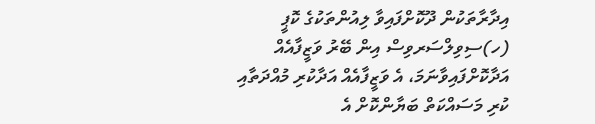އިދާރާތަކުން ދޫކޮށްފައިވާ ލިއުންތަކުގެ ކޮޕީ (ހ)ސިވިލްސަރވިސް އިން ބޭރު ވަޒީފާއެއް އަދާކޮށްފައިވާނަމަ، އެ ވަޒީފާއެއް އަދާކުރި މުއްދަތާއި ކުރި މަސައްކަތް ބަޔާންކޮށް އެ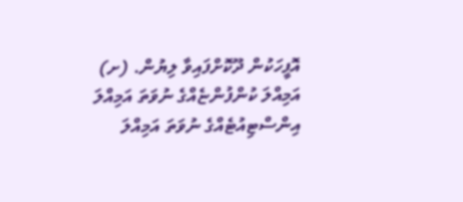އޮފީހަކުން ދޫކޮށްފައިވާ ލިޔުން. (ށ) އަމިއްލަ ކުންފުންޏެއްގެ ނުވަތަ އަމިއްލަ އިންސްޓިއުޓެއްގެ ނުވަތަ އަމިއްލަ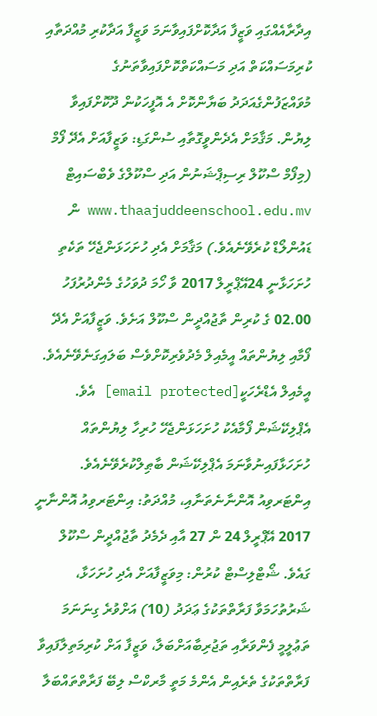އިދާރާއެއްގައި ވަޒީފާ އަދާކޮށްފައިވާނަމަ ވަޒީފާ އަދާކުރި މުއްދަތާއި ކުރިމަސައްކަތް އަދި މަސައްކަތްކޮށްފައިވާތަނުގެ މުވައްޒަފުންގެއަދަދު ބަޔާންކޮށް އެ އޮފީހަކުން ދޫކޮށްފައިވާ ލިޔުން. މަޤާމަށް އެދެންވީގޮތާއި ސުންގަޑި: ވަޒީފާއަށް އެދޭ ފޯމް (މިފޯމް ސްކޫލް ރިސިޕްޝަނުން އަދި ސްކޫލްގެ ވެބްސައިޓް www.thaajuddeenschool.edu.mv ން ޑައުންލޯޑް ކުރެވޭނެއެވެ.) މަޤާމަށް އެދި ހުށަހަޅަންޖެހޭ ތަކެތި ހުށަހަޅާނީ 24އޭޕްރީލް 2017 ވާ ހޯމަ ދުވަހުގެ މެންދުރުފަހު 02.00 ގެ ކުރިން ތާޖުއްދީން ސްކޫލް އަށެވެ. ވަޒީފާއަށް އެދޭ ފޯމާއި ލިޔުންތައް އީމެއިލް މެދުވެރިކޮށްވެސް ބަލައިގަނެވޭނެއެވެ. އީމެއިލް އެޑްރެހަކީ[email protected] އެވެ. އެޕްލިކޭޝަން ފޯމާއެކު ހުށަހަޅަންޖެހޭ ހުރިހާ ލިޔުންތައް ހުށަހަޅާފައިނުވާނަމަ އެޕްލިކޭޝަން ބާޠިލްކުރެވޭނެއެވެ. އިންޓަރވިއު އޮންނާނެތަނާއި، މުއްދަތު: އިންޓަރވިއު އޮންނާނީ 2017 އޭޕްރީލް 24 ން 27 އާއި ދެމެދު ތާޖުއްދީން ސްކޫލް ގައެވެ. ޝޯޓްލިސްޓް ކުރުން: މިވަޒީފާއަށް އެދި ހުށަހަޅާ، ޝަރުތުހަމަވާ ފަރާތްތަކުގެ ޢަދަދު (10) އަށްވުރެ ގިނަނަމަ ތަޢުލީމީ ފެންވަރާއި ތަޖުރިބާއަށްބަލާ، ވަޒީފާ އަށް ކުރިމަތިލާފައިވާ ފަރާތްތަކުގެ ތެރެއިން އެންމެ މަތީ މާރކްސް ލިބޭ ފަރާތްތައްބަލާ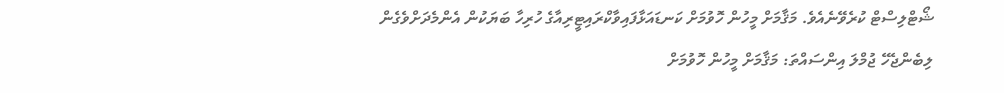ޝޯޓްލިސްޓް ކުރެވޭނެއެވެ. މަޤާމަށް މީހުން ހޮވުމަށް ކަނޑައަޅާފައިވާކްރައިޓީރިއާގެ ހުރިހާ ބަޔަކުން އެންމެދަށްވެގެން ލިބެންޖެހޭ ޖުމްލަ އިންސައްތަ: މަޤާމަށް މީހުން ހޮވުމަށް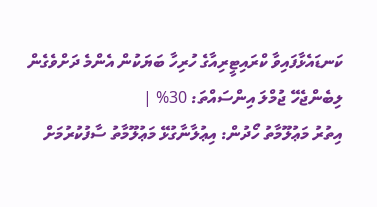ކަނޑައެޅާފައިވާ ކްރައިޓީރިއާގެ ހުރިހާ ބަޔަކުން އެންމެ ދަށްވެގެން ލިބެންޖެހޭ ޖުމްލަ އިންސައްތަ: 30% |
އިތުރު މަޢުލޫމާތު ހޯދުން: އިޢުލާނާގުޅޭ މަޢުލޫމާތު ސާފުކުރުމަށް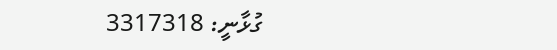ގުޅާނީ: 3317318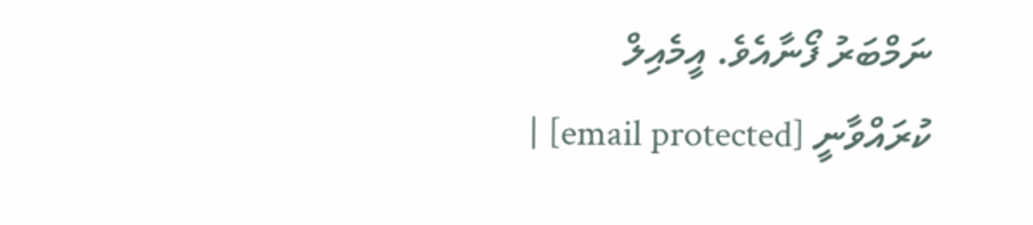ނަމްބަރު ފޯނާއެވެ. އީމެއިލް ކުރައްވާނީ [email protected] |